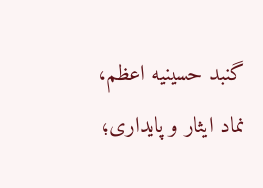گنبد حسینیه اعظم، نماد ایثار و پایداری؛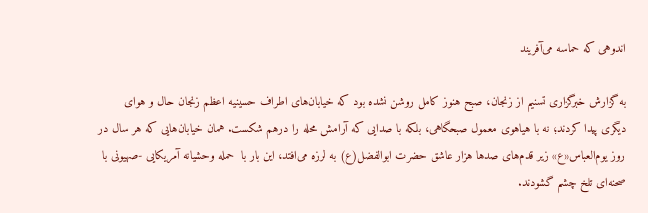اندوهی که حماسه می‌آفریند

به گزارش خبرگزاری تسنیم از زنجان، صبح هنوز کامل روشن نشده بود که خیابان‌های اطراف حسینیه اعظم زنجان حال و هوای دیگری پیدا کردند؛ نه با هیاهوی معمول صبحگاهی، بلکه با صدایی که آرامش محله را درهم شکست. همان خیابان‌هایی که هر سال در روز یوم‌العباس«ع» زیر قدم‌های صدها هزار عاشق حضرت ابوالفضل(ع) به لرزه می‌افتد، این بار با  حمله وحشیانه آمریکایی -صهیونی با صحنه‌ای تلخ چشم گشودند.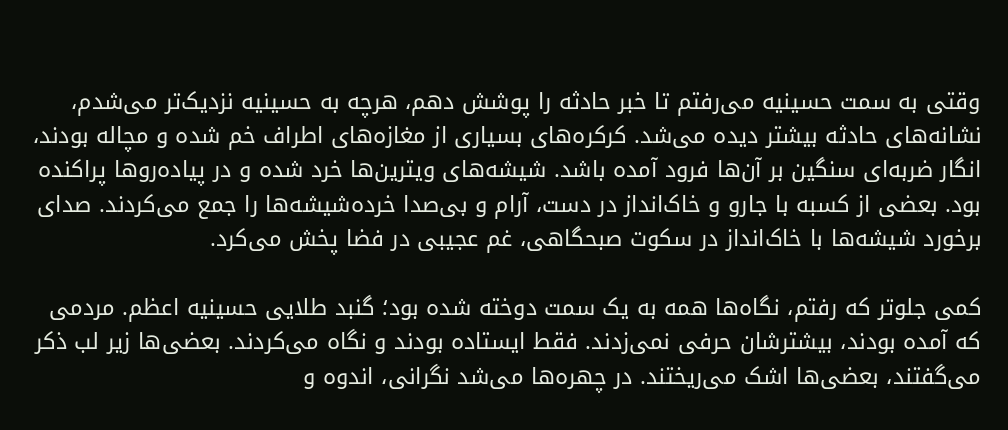وقتی به سمت حسینیه می‌رفتم تا خبر حادثه را پوشش دهم، هرچه به حسینیه نزدیک‌تر می‌شدم، نشانه‌های حادثه بیشتر دیده می‌شد. کرکره‌های بسیاری از مغازه‌های اطراف خم شده و مچاله بودند، انگار ضربه‌ای سنگین بر آن‌ها فرود آمده باشد. شیشه‌های ویترین‌ها خرد شده و در پیاده‌روها پراکنده بود. بعضی از کسبه با جارو و خاک‌انداز در دست، آرام و بی‌صدا خرده‌شیشه‌ها را جمع می‌کردند. صدای برخورد شیشه‌ها با خاک‌انداز در سکوت صبحگاهی، غم عجیبی در فضا پخش می‌کرد.

کمی جلوتر که رفتم، نگاه‌ها همه به یک سمت دوخته شده بود؛ گنبد طلایی حسینیه اعظم. مردمی که آمده بودند، بیشترشان حرفی نمی‌زدند. فقط ایستاده بودند و نگاه می‌کردند. بعضی‌ها زیر لب ذکر می‌گفتند، بعضی‌ها اشک می‌ریختند. در چهره‌ها می‌شد نگرانی، اندوه و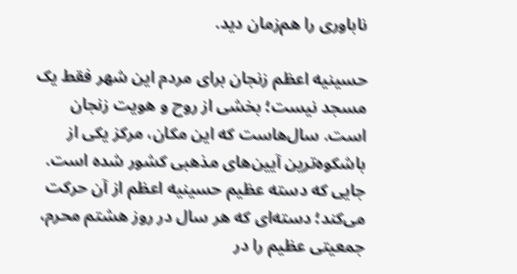ناباوری را هم‌زمان دید.

حسینیه اعظم زنجان برای مردم این شهر فقط یک مسجد نیست؛ بخشی از روح و هویت زنجان است. سال‌هاست که این مکان، مرکز یکی از باشکوه‌ترین آیین‌های مذهبی کشور شده است. جایی که دسته عظیم حسینیه اعظم از آن حرکت می‌کند؛ دسته‌ای که هر سال در روز هشتم محرم، جمعیتی عظیم را در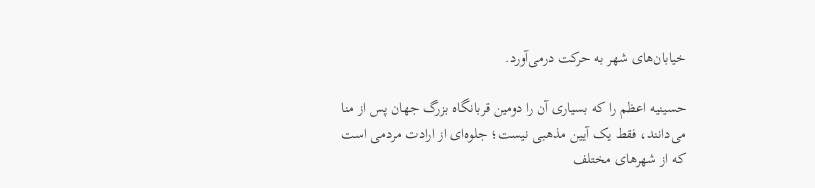خیابان‌های شهر به حرکت درمی‌آورد.

حسینیه اعظم را که بسیاری آن را دومین قربانگاه بزرگ جهان پس از منا می‌دانند، فقط یک آیین مذهبی نیست؛ جلوه‌ای از ارادت مردمی است که از شهرهای مختلف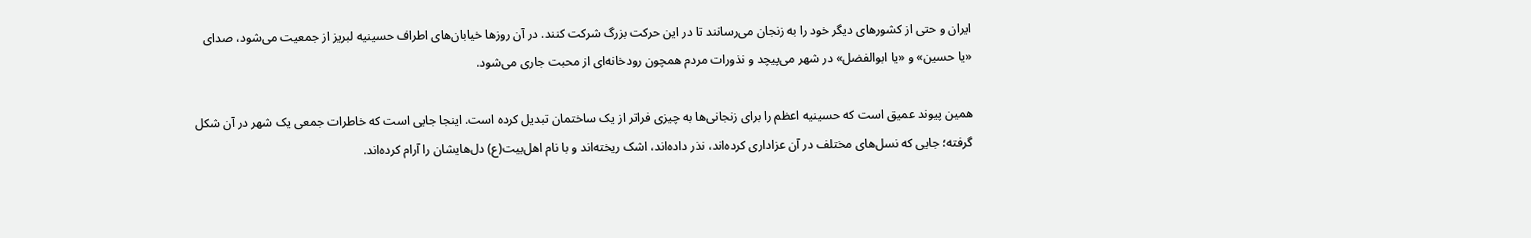ایران و حتی از کشورهای دیگر خود را به زنجان می‌رسانند تا در این حرکت بزرگ شرکت کنند. در آن روزها خیابان‌های اطراف حسینیه لبریز از جمعیت می‌شود، صدای «یا حسین» و «یا ابوالفضل» در شهر می‌پیچد و نذورات مردم همچون رودخانه‌ای از محبت جاری می‌شود.

همین پیوند عمیق است که حسینیه اعظم را برای زنجانی‌ها به چیزی فراتر از یک ساختمان تبدیل کرده است. اینجا جایی است که خاطرات جمعی یک شهر در آن شکل گرفته؛ جایی که نسل‌های مختلف در آن عزاداری کرده‌اند، نذر داده‌اند، اشک ریخته‌اند و با نام اهل‌بیت(ع) دل‌هایشان را آرام کرده‌اند.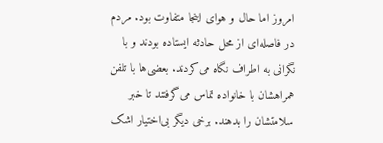امروز اما حال و هوای اینجا متفاوت بود. مردم در فاصله‌ای از محل حادثه ایستاده بودند و با نگرانی به اطراف نگاه می‌کردند. بعضی‌ها با تلفن همراهشان با خانواده تماس می‌گرفتند تا خبر سلامتشان را بدهند. برخی دیگر بی‌اختیار اشک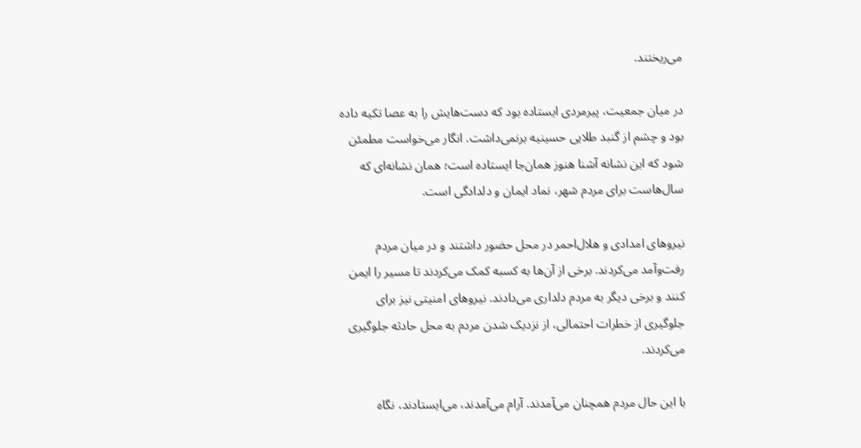می‌ریختند.

در میان جمعیت، پیرمردی ایستاده بود که دست‌هایش را به عصا تکیه داده بود و چشم از گنبد طلایی حسینیه برنمی‌داشت. انگار می‌خواست مطمئن شود که این نشانه آشنا هنوز همان‌جا ایستاده است؛ همان نشانه‌ای که سال‌هاست برای مردم شهر، نماد ایمان و دلدادگی است.

نیروهای امدادی و هلال‌احمر در محل حضور داشتند و در میان مردم رفت‌وآمد می‌کردند. برخی از آن‌ها به کسبه کمک می‌کردند تا مسیر را ایمن کنند و برخی دیگر به مردم دلداری می‌دادند. نیروهای امنیتی نیز برای جلوگیری از خطرات احتمالی، از نزدیک شدن مردم به محل حادثه جلوگیری می‌کردند.

با این حال مردم همچنان می‌آمدند. آرام می‌آمدند، می‌ایستادند، نگاه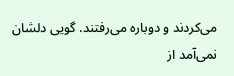می‌کردند و دوباره می‌رفتند. گویی دلشان نمی‌آمد از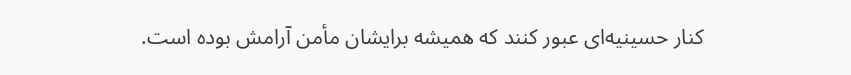کنار حسینیه‌ای عبور کنند که همیشه برایشان مأمن آرامش بوده است.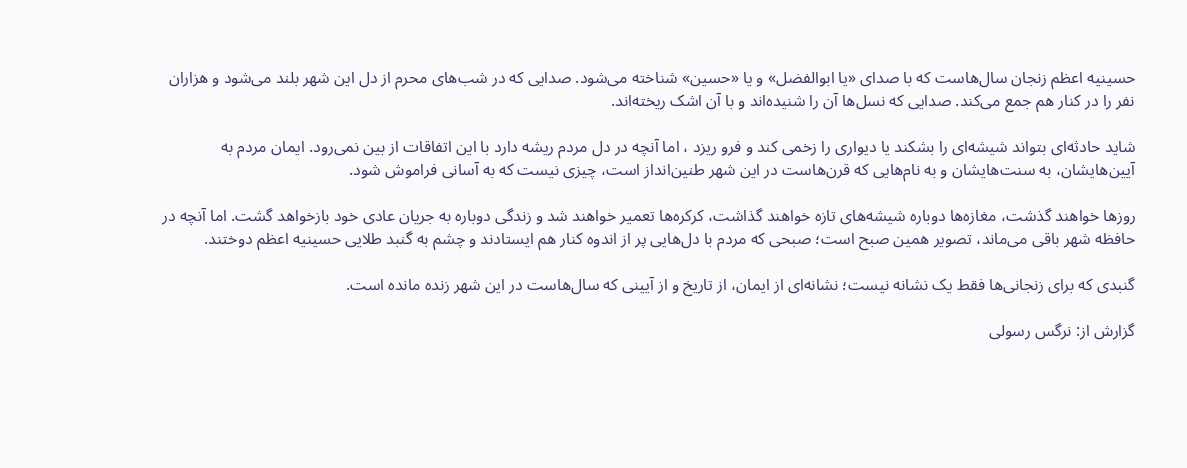حسینیه اعظم زنجان سال‌هاست که با صدای «یا ابوالفضل» و یا «حسین» شناخته می‌شود. صدایی که در شب‌های محرم از دل این شهر بلند می‌شود و هزاران نفر را در کنار هم جمع می‌کند. صدایی که نسل‌ها آن را شنیده‌اند و با آن اشک ریخته‌اند.

شاید حادثه‌ای بتواند شیشه‌ای را بشکند یا دیواری را زخمی کند و فرو ریزد ، اما آنچه در دل مردم ریشه دارد با این اتفاقات از بین نمی‌رود. ایمان مردم به آیین‌هایشان، به سنت‌هایشان و به نام‌هایی که قرن‌هاست در این شهر طنین‌انداز است، چیزی نیست که به آسانی فراموش شود.

روزها خواهند گذشت، مغازه‌ها دوباره شیشه‌های تازه خواهند گذاشت، کرکره‌ها تعمیر خواهند شد و زندگی دوباره به جریان عادی خود بازخواهد گشت. اما آنچه در حافظه شهر باقی می‌ماند، تصویر همین صبح است؛ صبحی که مردم با دل‌هایی پر از اندوه کنار هم ایستادند و چشم به گنبد طلایی حسینیه اعظم دوختند.

گنبدی که برای زنجانی‌ها فقط یک نشانه نیست؛ نشانه‌ای از ایمان، از تاریخ و از آیینی که سال‌هاست در این شهر زنده مانده است.

گزارش از: نرگس رسولی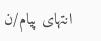انتهای پیام/ن